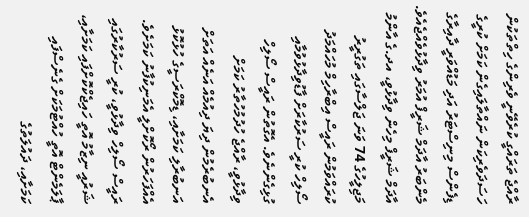ރާއްޖެ ތަރައްގީ ކުރެވޭނީ ވެރިންގެ ހިތްތަކުން ހަސަދަވެރިކަން ނައްތާލައިގެން ކަމަށް ކުރީގެ ޑިފެންސް މިނިސްޓަރު އަދި މަޑުއްވަރީ ދާއިރާގެ މެންބަރު އާދަމް ޝަރީފް އުމަރު ވިދާޅުވެއްޖެއެވެ.
އާދަމް ޝަރީފް މިހެން ވިދާޅުވީ، އދ.ގެ އާންމު މަޖިލީހުގެ 74 ވަނަ ޖަލްސާގައި ތަގުރީރު ކުރައްވަމުން ރައީސް އިބްރާހިމް މުހައްމަދު ސޯލިހް ކުރީ ސަރުކާރަށް ފާޑުވިދާޅުވުމާއި ގުޅިގެންނެވެ. އެގޮތުން ރައީސް ސޯލިހް ވިދާޅުވީ، ރާއްޖެ ހުދުމުހުތާރު ކަމަށް އެނބުރެމުން ދިޔަ ދިއުމެއް އަނެއް އަތަށް އަނބުރާލި ކަމަށާއި، ޑިމޮކްރަސީގެ ހުޅުކޮޅު އެއްފަހަރުން ރޯކޮށްލީ އެމަނިކުފާނު ކަމަށެވެ.
ރައީސް ސޯލިހް ވިދާޅުވީ، ކުރީ ސަރުކާރުގައި ޝަރުއީ ނިޒާމު އޮތީ ހައިޖެކްކޮށްފައި ކަމަށާއި، ޕާލަމެންޓް އޮތީ ހުއްޓުމަކަށް ގެނެސްފައި ކަމަށާއި، ދައުލަތުގެ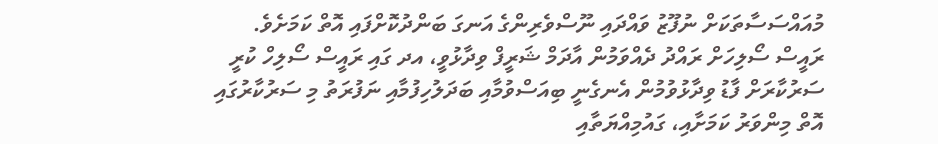މުއައްސަސާތަކަށް ނުފޫޒު ވައްދައި ނޫސްވެރިންގެ އަނގަ ބަންދުކޮށްފައި އޮތް ކަމަށެވެ.
ރައީސް ސޯލިހަށް ރައްދު ދެއްވަމުން އާދަމް ޝަރީފް ވިދާޅުވީ، އދ ގައި ރައީސް ސޯލިހް ކުރީ ސަރުކާރަށް ފާޑު ވިދާޅުވުމުން އެނގެނީ ބިއަސްވުމާއި ބަދަލުހިފުމާއި ނަފުރަތު މި ސަރުކާރުގައި އޮތް މިންވަރު ކަމަށާއި، ގައުމިއްޔަތާއި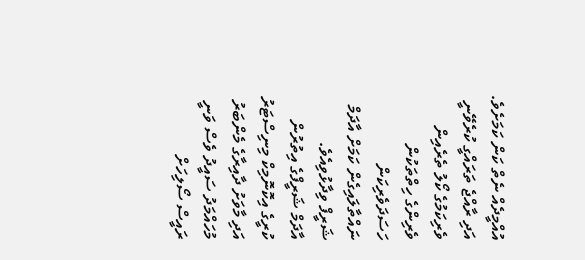އުއްމީދެއް ނެތް ކަން ކަމަށެވެ. އަދި ރާއްޖެ ތަރައްގީ ކުރެވޭނީ ވެރިކަމުގެ ކޯލު ތެރެއިން ވެރިންގެ ހިތްތަކުން ހަސަދަވެރިކަން ނައްތާލައިގެން ކަމަށް އާދަމް ޝަރީފް ވިދާޅުވިއެވެ.
އާދަމް ޝަރީފްގެ އިތުރުން ކުރީގެ އިކޮނޮމިކް މިނިސްޓަރު އަދި މާވަށު ދާއިރާގެ މެންބަރު މުހައްމަދު ސައީދު ވެސް ވަނީ ރައީސް ސޯލިހަށް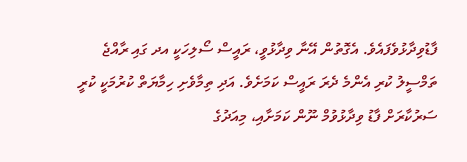ފާޑުވިދާޅުވެފައެވެ. އެގޮތުން އޭނާ ވިދާޅުވީ، ރައީސް ސޯލިހަކީ އދ ގައި ރާއްޖެ ތަމްސީލު ކުރި އެންމެ ދެރަ ރައީސް ކަމަށެވެ. އަދި ތިމާވެށި ހިމާޔަތް ކުރުމަކީ ކުރީ ސަރުކާރަށް ފާޑު ވިދާޅުވުމް ނޫން ކަމަށާއި، މިއަދުގެ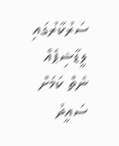ސަރުކާރުގައި ލީޑާޝިޕެއް ނެތް ކަމަށް ސައީދު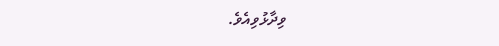ވިދާޅުވިއެވެ.